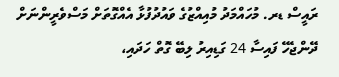ރައީސް ޑރ. މުހައްމަދު މުއިއްޒުގެ ވައުދުފުޅާ އެއްގޮތަށް މަސްވެރީންނަށް ދޭންޖެހޭ ފައިސާ 24 ގަޑިއިރު ލިބޭ ގޮތް ހަދައި،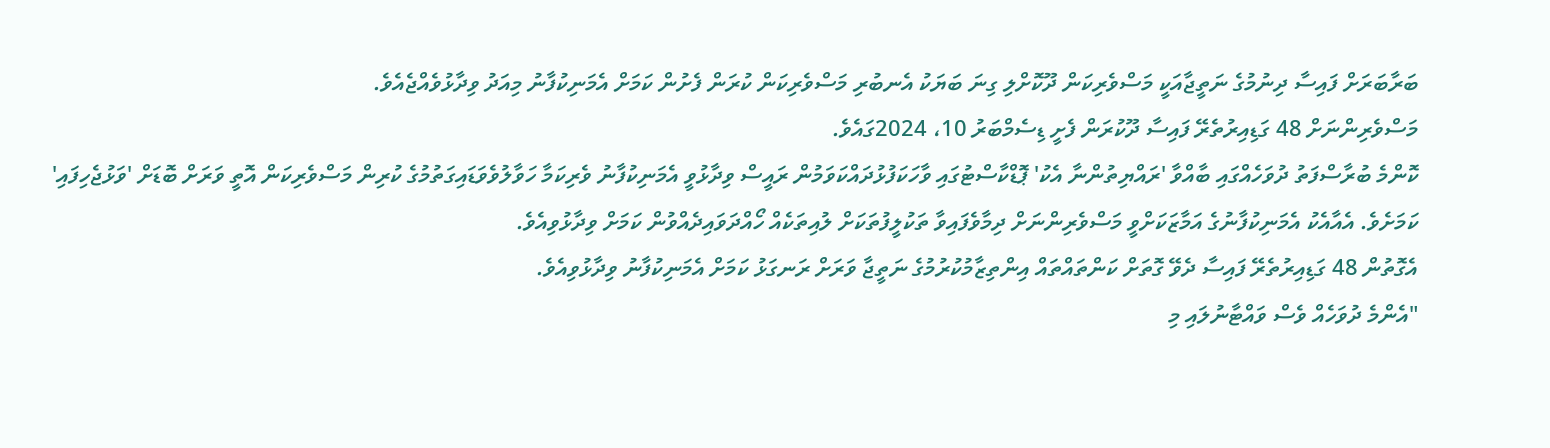ބަރާބަރަށް ފައިސާ ދިނުމުގެ ނަތީޖާއަކީ މަސްވެރިކަން ދޫކޮށްލި ގިނަ ބަޔަކު އެނބުރި މަސްވެރިކަން ކުރަން ފެށުން ކަމަށް އެމަނިކުފާނު މިއަދު ވިދާޅުވެއްޖެއެވެ.
މަސްވެރިންނަށް 48 ގަޑިއިރުތެރޭ ފައިސާ ދޫކުރަން ފެށީ ޑިސެމްބަރު 10، 2024ގައެވެ.
ކޮންމެ ބުރާސްފަތު ދުވަހެއްގައި ބާއްވާ 'ރައްޔިތުންނާ އެކު' ޕޮޑްކާސްޓުގައި ވާހަކަފުޅުދައްކަވަމުން ރައީސް ވިދާޅުވީ އެމަނިކުފާނު ވެރިކަމާ ހަވާލުވެވަޑައިގަތުމުގެ ކުރިން މަސްވެރިކަން އޮތީ ވަރަށް ބޮޑަށް 'ވަޅުޖެހިފައި' ކަމަށެވެ. އެއާއެކު އެމަނިކުފާނުގެ އަމާޒަކަށްވީ މަސްވެރިންނަށް ދިމާވެފައިވާ ތަކުލީފުތަކަށް ލުއިތަކެއް ހޯއްދަވައިދެއްވުން ކަމަށް ވިދާޅުވިއެވެ.
އެގޮތުން 48 ގަޑިއިރުތެރޭ ފައިސާ ދެވޭ ގޮތަށް ކަންތައްތައް އިންތިޒާމުކުރުމުގެ ނަތީޖާ ވަރަށް ރަނގަޅު ކަމަށް އެމަނިކުފާނު ވިދާޅުވިއެވެ.
"އެންމެ ދުވަހެއް ވެސް ވައްޓާނުލައި މި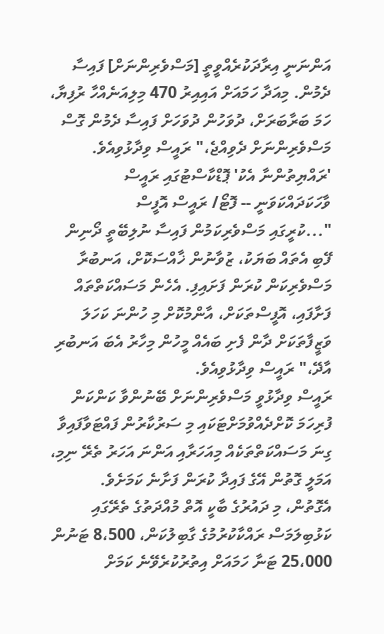އަންނަނީ އިރާދަކުރެއްވީތީ [މަސްވެރިންނަށް] ފައިސާ ދެމުން. މިއަދާ ހަމައަށް އައިއިރު 470 މިލިއަނެއްހާ ރުފިޔާ، ހަމަ ބަރާބަރަށް، ދުވަހުން ދުވަހަށް ފައިސާ ދެމުން ގޮސް މަސްވެރިންނަށް ދެވިއްޖެ،" ރައީސް ވިދާޅުވިއެވެ.
'ރައްޔިތުންނާ އެކު' ޕޮޑްކާސްޓުގައި ރައީސް ވާހަކަދައްކަވަނީ -- ފޮޓޯ/ ރައީސް އޮފީސް
"...ކުރީގައި މަސްވެރިކަމުން ފައިސާ ނުލިބޭތީ ދޯނިން ފޭބި އެތައް ބަޔަކު، ޒުވާނުން ޚާއްސަކޮށް، އަނބުރާ މަސްވެރިކަން ކުރަން ފަށައިފި. އެހެން މަސައްކަތްތައް ފަށާފައި، އޮފީސްތަކަށް، އާންމުކޮށް މި ހުންނަ ކަހަލަ ވަޒީފާތަކަށް ދާން ފެށި ބައެއް މީހުން މިހާރު އެބަ އަނބުރި އާދޭ،" ރައީސް ވިދާޅުވިއެވެ.
ރައީސް ވިދާޅުވީ މަސްވެރިންނަށް ބޭނުންވާ ކަންކަން ފުރިހަމަ ކޮށްދެއްވުމަށްޓަކައި މި ސަރުކާރުން ފައްޓަވާފައިވާ ގިނަ މަސައްކަތްތަކެއް މިއަހަރާއި އަންނަ އަހަރު ތެރޭ ނިމި، އަމަލީ ގޮތުން އޭގެ ފައިދާ ކުރަން ފަށާނެ ކަމަށެވެ.
އެގޮތުން، މި ދައުރުގެ ބާކީ އޮތް މުއްދަތުގެ ތެރޭގައި ކަޅުބިލަމަސް ރައްކާކުރުމުގެ ގާބިލުކަން، 8،500 ޓަނުން 25،000 ޓަނާ ހަމައަށް އިތުރުކުރެވޭނެ ކަމަށް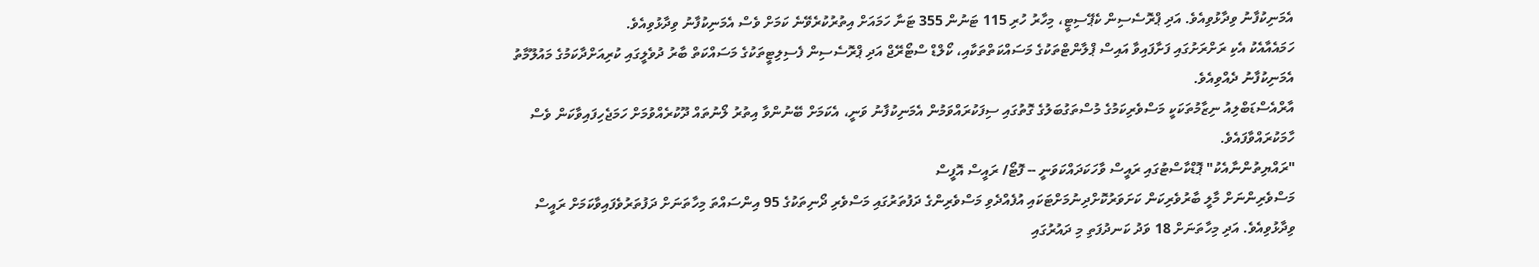އެމަނިކުފާނު ވިދާޅުވިއެވެ. އަދި ޕްރޮސެސިން ކެޕޭސިޓީ، މިހާރު ހުރި 115 ޓަނުން 355 ޓަނާ ހަމައަށް އިތުރުކުރެވޭނެ ކަމަށް ވެސް އެމަނިކުފާނު ވިދާޅުވިއެވެ.
ހަމައެއާއެކު އެކި ރަށްރަށުގައި ފަށާފައިވާ އައިސް ޕްލާންޓްތަކުގެ މަސައްކަތްތަކާއި، ކޯލްޑް ސްޓޯރޭޖް އަދި ޕްރޮސެސިން ފެސިލިޓީތަކުގެ މަސައްކަތް ބާރު ދުވެލީގައި ކުރިއަށްދާކަމުގެ މައުލޫމާތު އެމަނިކުފާނު ދެއްވިއެވެ.
އާރްއެސްޑަބްލިއު ނިޒާމުތަކަކީ މަސްވެރިކަމުގެ މުސްތަގުބަލުގެ ގޮތުގައި ސިފަކުރައްވަމުން އެމަނިކުފާނު ވަނީ، އެކަމަށް ބޭނުންވާ އިތުރު ލޯނުތައް ދޫކުރެއްވުމަށް ހަމަޖެހިފައިވާކަން ވެސް ހާމަކުރައްވާފައެވެ.
"ރައްޔިތުންނާއެކު" ޕޮޑްކާސްޓުގައި ރައީސް ވާހަކަދައްކަވަނީ -- ފޮޓޯ/ ރައީސް އޮފީސް
މަސްވެރިންނަށް މާލީ ބާރުވެރިކަން ކަށަވަރުކޮށްދިނުމަށްޓަކައި އުފެއްދެވި މަސްވެރިންގެ ދަފުތަރުގައި މަސްވެރި ދޯނިތަކުގެ 95 އިންސައްތަ މިހާތަނަށް ދަފުތަރުވެފައިވާކަމަށް ރައީސް ވިދާޅުވިއެވެ. އަދި މިހާތަނަށް 18 ވަދު ކަނދުފަތި މި ދައުރުގައި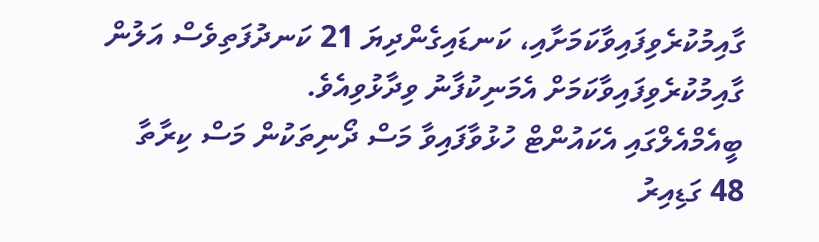ގާއިމުކުރެވިފައިވާކަމަށާއި، ކަނޑައިގެންދިޔަ 21 ކަނދުފަތިވެސް އަލުން ގާއިމުކުރެވިފައިވާކަމަށް އެމަނިކުފާނު ވިދާޅުވިއެވެ.
ބީއެމްއެލްގައި އެކައުންޓް ހުޅުވާފައިވާ މަސް ދޯނިތަކުން މަސް ކިރާތާ 48 ގަޑިއިރު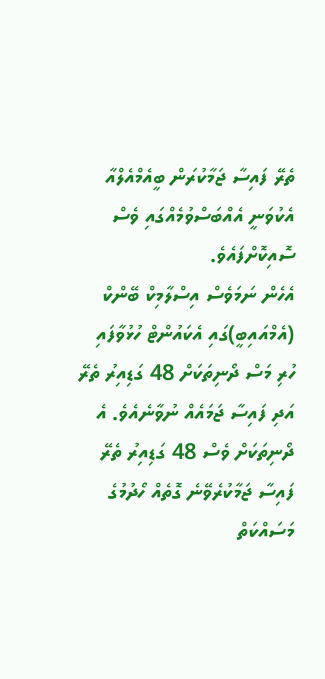ތެރޭ ފައިސާ ޖަމާކުރަން ބީއެމްއެލްއާ އެކުވަނީ އެއްބަސްވުމެއްގައި ވެސް ސޮއިކޮށްފައެވެ.
އެހެން ނަމަވެސް އިސްލާމިކް ބޭންކް (އެމްއައިބީ)ގައި އެކައުންޓް ހުޅުވާފައި ހުރި މަސް ދޯނިތަކަށް 48 ގަޑިއިރު ތެރޭ އަދި ފައިސާ ޖަމައެއް ނުވާނެއެވެ. އެ ދޯނިތަކަށް ވެސް 48 ގަޑިއިރު ތެރޭ ފައިސާ ޖަމާކުރެވޭނެ ގޮތެއް ހޯދުމުގެ މަސައްކަތް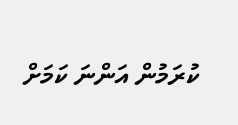ކުރަމުން އަންނަ ކަމަށް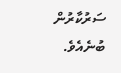ސަރުކާރުން ބުނެއެވެ.